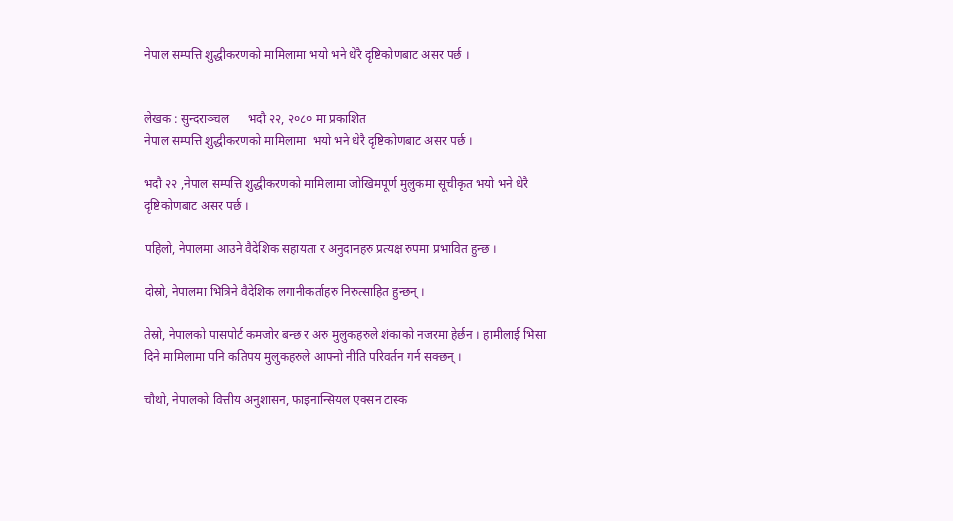नेपाल सम्पत्ति शुद्धीकरणको मामिलामा भयो भने धेरै दृष्टिकोणबाट असर पर्छ ।


लेखक : सुन्दराञ्चल      भदौ २२, २०८० मा प्रकाशित
नेपाल सम्पत्ति शुद्धीकरणको मामिलामा  भयो भने धेरै दृष्टिकोणबाट असर पर्छ ।

भदौ २२ ,नेपाल सम्पत्ति शुद्धीकरणको मामिलामा जोखिमपूर्ण मुलुकमा सूचीकृत भयो भने धेरै दृष्टिकोणबाट असर पर्छ ।

पहिलो, नेपालमा आउने वैदेशिक सहायता र अनुदानहरु प्रत्यक्ष रुपमा प्रभावित हुन्छ ।

दोस्रो, नेपालमा भित्रिने वैदेशिक लगानीकर्ताहरु निरुत्साहित हुन्छन् ।

तेस्रो, नेपालको पासपोर्ट कमजोर बन्छ र अरु मुलुकहरुले शंकाको नजरमा हेर्छन । हामीलाई भिसा दिने मामिलामा पनि कतिपय मुलुकहरुले आफ्नो नीति परिवर्तन गर्न सक्छन् ।

चौथो, नेपालको वित्तीय अनुशासन, फाइनान्सियल एक्सन टास्क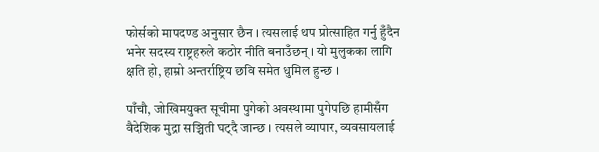फोर्सको मापदण्ड अनुसार छैन । त्यसलाई थप प्रोत्साहित गर्नु हुँदैन भनेर सदस्य राष्ट्रहरुले कठोर नीति बनाउँछन् । यो मुलुकका लागि क्षति हो, हाम्रो अन्तर्राष्ट्रिय छवि समेत धुमिल हुन्छ ।

पाँचौ, जोखिमयुक्त सूचीमा पुगेको अवस्थामा पुगेपछि हामीसँग वैदेशिक मुद्रा सञ्चिती घट्दै जान्छ । त्यसले व्यापार, व्यवसायलाई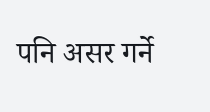पनि असर गर्ने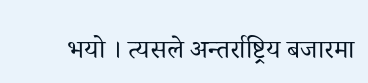भयो । त्यसले अन्तर्राष्ट्रिय बजारमा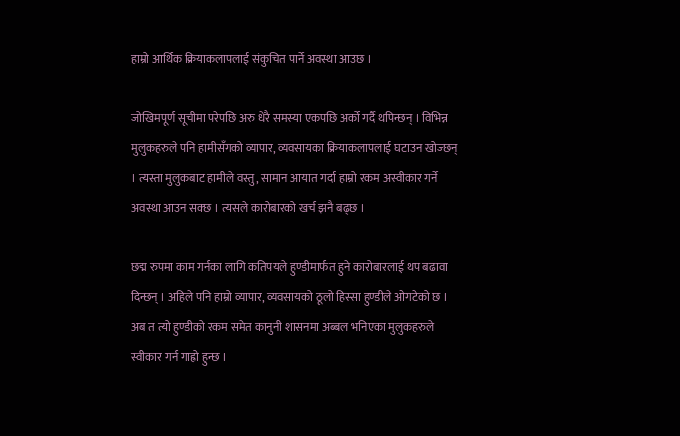हाम्रो आर्थिक क्रियाकलापलाई संकुचित पार्ने अवस्था आउछ ।

जोखिमपूर्ण सूचीमा परेपछि अरु धेरै समस्या एकपछि अर्को गर्दै थपिन्छन् । विभिन्न मुलुकहरुले पनि हामीसँगको व्यापार, व्यवसायका क्रियाकलापलाई घटाउन खोज्छन् । त्यस्ता मुलुकबाट हामीले वस्तु, सामान आयात गर्दा हाम्रो रकम अस्वीकार गर्ने अवस्था आउन सक्छ । त्यसले कारोबारको खर्च झनै बढ्छ ।

छद्म रुपमा काम गर्नका लागि कतिपयले हुण्डीमार्फत हुने कारोबारलाई थप बढावा दिन्छन् । अहिले पनि हाम्रो व्यापार, व्यवसायको ठूलो हिस्सा हुण्डीले ओगटेको छ । अब त त्यो हुण्डीको रकम समेत कानुनी शासनमा अब्बल भनिएका मुलुकहरुले स्वीकार गर्न गाह्रो हुन्छ ।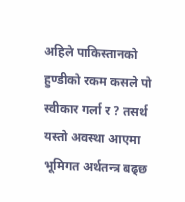अहिले पाकिस्तानको हुण्डीको रकम कसले पो स्वीकार गर्ला र ? तसर्थ यस्तो अवस्था आएमा भूमिगत अर्थतन्त्र बढ्छ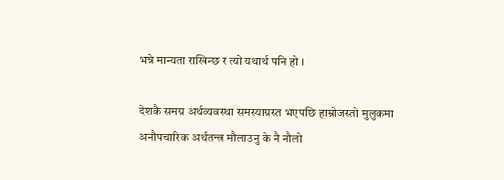भन्ने मान्यता राखिन्छ र त्यो यथार्थ पनि हो ।

देशकै समग्र अर्थव्यवस्था समस्याग्रस्त भएपछि हाम्रोजस्तो मुलुकमा अनौपचारिक अर्थतन्त्र मौलाउनु के नै नौलो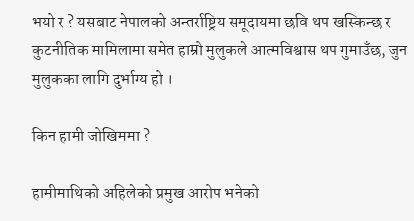भयो र ? यसबाट नेपालको अन्तर्राष्ट्रिय समूदायमा छवि थप खस्किन्छ र कुटनीतिक मामिलामा समेत हाम्रो मुलुकले आत्मविश्वास थप गुमाउँछ, जुन मुलुकका लागि दुर्भाग्य हो ।

किन हामी जोखिममा ?

हामीमाथिको अहिलेको प्रमुख आरोप भनेको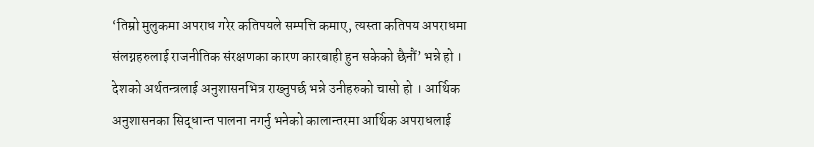‘तिम्रो मुलुकमा अपराध गरेर कतिपयले सम्पत्ति कमाए, त्यस्ता कतिपय अपराधमा संलग्नहरुलाई राजनीतिक संरक्षणका कारण कारबाही हुन सकेको छैनौं’ भन्ने हो । देशको अर्थतन्त्रलाई अनुशासनभित्र राख्नुपर्छ भन्ने उनीहरुको चासो हो । आर्थिक अनुशासनका सिद्धान्त पालना नगर्नु भनेको कालान्तरमा आर्थिक अपराधलाई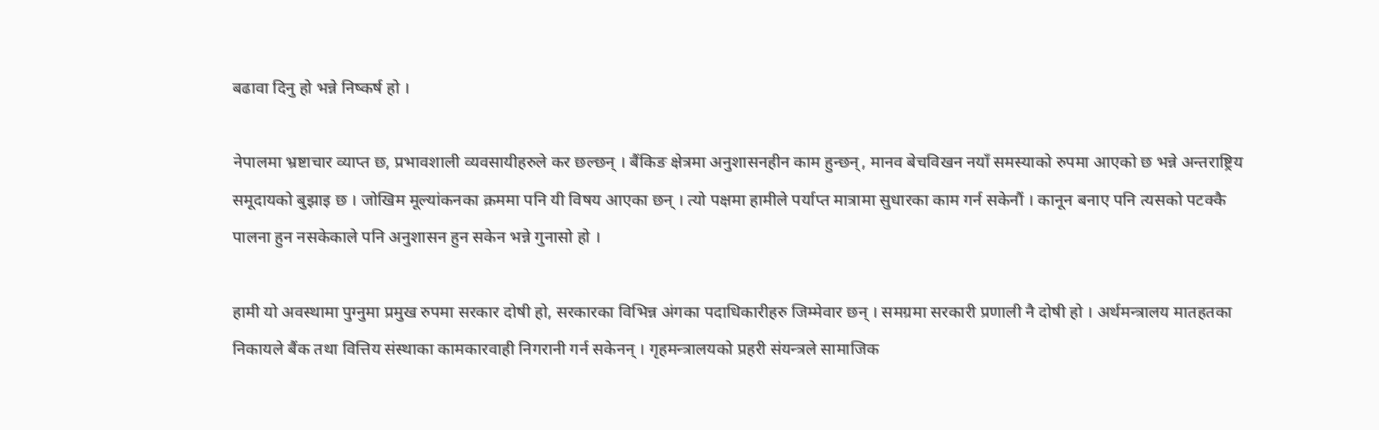बढावा दिनु हो भन्ने निष्कर्ष हो ।

नेपालमा भ्रष्टाचार व्याप्त छ, प्रभावशाली व्यवसायीहरुले कर छल्छन् । बैंकिङ क्षेत्रमा अनुशासनहीन काम हुन्छन्, मानव बेचविखन नयाँ समस्याको रुपमा आएको छ भन्ने अन्तराष्ट्रिय समूदायको बुझाइ छ । जोखिम मूल्यांकनका क्रममा पनि यी विषय आएका छन् । त्यो पक्षमा हामीले पर्याप्त मात्रामा सुधारका काम गर्न सकेनौं । कानून बनाए पनि त्यसको पटक्कै पालना हुन नसकेकाले पनि अनुशासन हुन सकेन भन्ने गुनासो हो ।

हामी यो अवस्थामा पुग्नुमा प्रमुख रुपमा सरकार दोषी हो, सरकारका विभिन्न अंगका पदाधिकारीहरु जिम्मेवार छन् । समग्रमा सरकारी प्रणाली नै दोषी हो । अर्थमन्त्रालय मातहतका निकायले बैंक तथा वित्तिय संस्थाका कामकारवाही निगरानी गर्न सकेनन् । गृहमन्त्रालयको प्रहरी संयन्त्रले सामाजिक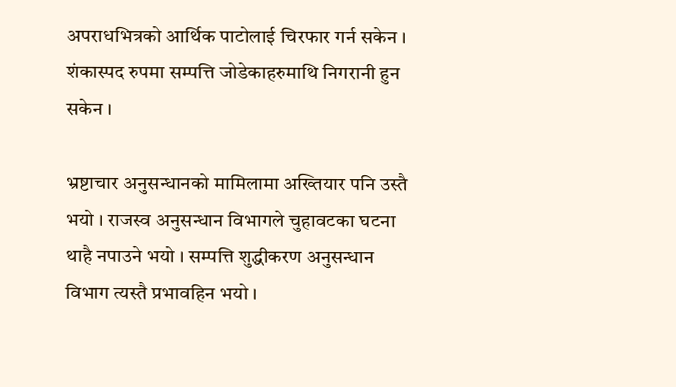अपराधभित्रको आर्थिक पाटोलाई चिरफार गर्न सकेन । शंकास्पद रुपमा सम्पत्ति जोडेकाहरुमाथि निगरानी हुन सकेन ।

भ्रष्टाचार अनुसन्धानको मामिलामा अख्तियार पनि उस्तै भयो । राजस्व अनुसन्धान विभागले चुहावटका घटना थाहै नपाउने भयो । सम्पत्ति शुद्धीकरण अनुसन्धान विभाग त्यस्तै प्रभावहिन भयो ।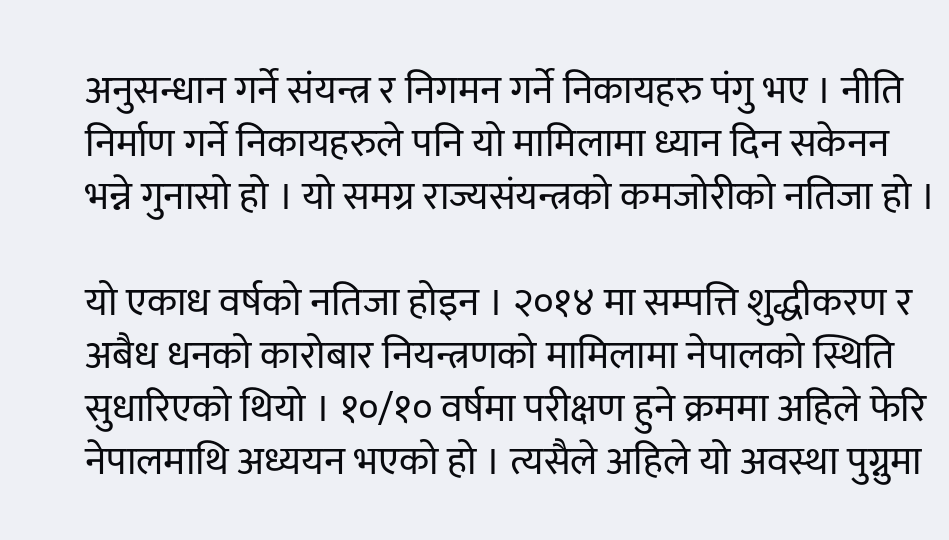अनुसन्धान गर्ने संयन्त्र र निगमन गर्ने निकायहरु पंगु भए । नीति निर्माण गर्ने निकायहरुले पनि यो मामिलामा ध्यान दिन सकेनन भन्ने गुनासो हो । यो समग्र राज्यसंयन्त्रको कमजोरीको नतिजा हो ।

यो एकाध वर्षको नतिजा होइन । २०१४ मा सम्पत्ति शुद्धीकरण र अबैध धनको कारोबार नियन्त्रणको मामिलामा नेपालको स्थिति सुधारिएको थियो । १०/१० वर्षमा परीक्षण हुने क्रममा अहिले फेरि नेपालमाथि अध्ययन भएको हो । त्यसैले अहिले यो अवस्था पुग्नुमा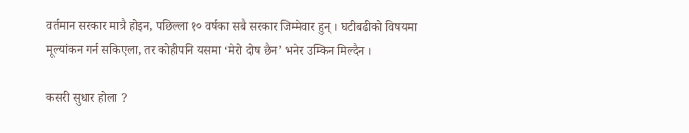वर्तमान सरकार मात्रै होइन, पछिल्ला १० वर्षका सबै सरकार जिम्मेवार हुन् । घटीबढीको विषयमा मूल्यांकन गर्न सकिएला, तर कोहीपनि यसमा ‘मेरो दोष छैन’ भनेर उम्किन मिल्दैन ।

कसरी सुधार होला ?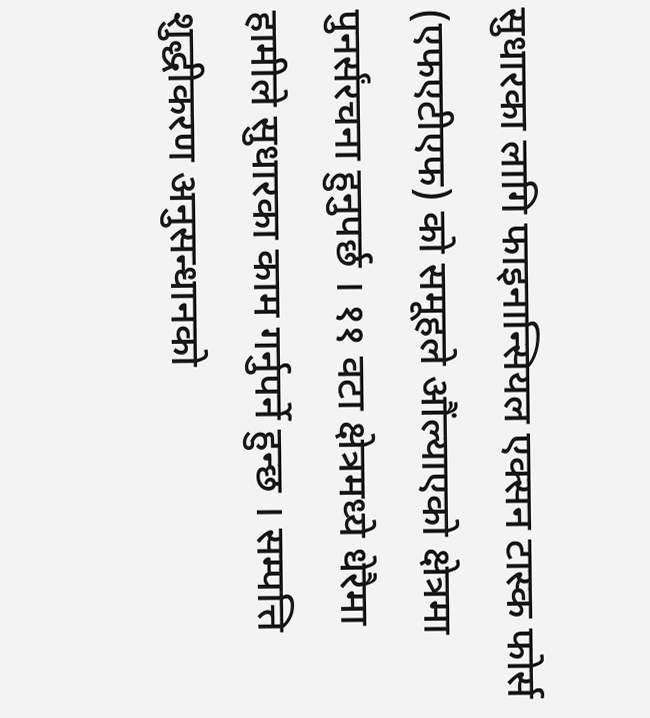सुधारका लागि फाइनान्सियल एक्सन टास्क फोर्स (एफएटीएफ) को समूहले औंल्याएको क्षेत्रमा पुनर्संरचना हुनुपर्छ । ११ वटा क्षेत्रमध्ये धेरैमा हामीले सुधारका काम गर्नुपर्ने हुन्छ । सम्पत्ति शुद्धीकरण अनुसन्धानको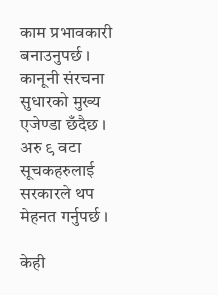काम प्रभावकारी बनाउनुपर्छ । कानूनी संरचना सुधारको मुख्य एजेण्डा छँदैछ । अरु ९ वटा सूचकहरुलाई सरकारले थप मेहनत गर्नुपर्छ ।

केही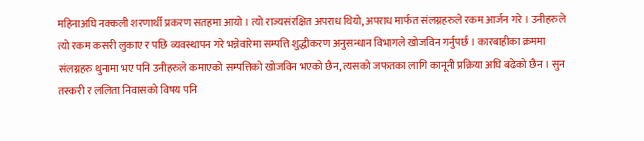महिनाअघि नक्कली शरणार्थी प्रकरण सतहमा आयो । त्यो राज्यसंरक्षित अपराध थियो, अपराध मार्फत संलग्नहरुले रकम आर्जन गरे । उनीहरुले त्यो रकम कसरी लुकाए र पछि व्यवस्थापन गरे भन्नेवारेमा सम्पत्ति शुद्धीकरण अनुसन्धान विभागले खोजविन गर्नुपर्छ । कारबाहीका क्रममा संलग्नहरु थुनामा भए पनि उनीहरुले कमाएको सम्पत्तिको खोजविन भएको छैन, त्यसको जफतका लागि कानूनी प्रक्रिया अघि बढेको छैन । सुन तस्करी र ललिता निवासको विषय पनि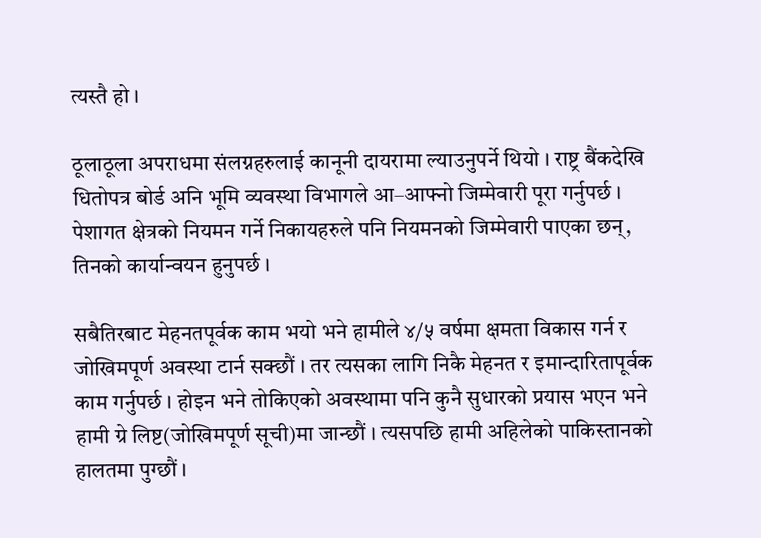त्यस्तै हो ।

ठूलाठूला अपराधमा संलग्नहरुलाई कानूनी दायरामा ल्याउनुपर्ने थियो । राष्ट्र बैंकदेखि धितोपत्र बोर्ड अनि भूमि व्यवस्था विभागले आ–आफ्नो जिम्मेवारी पूरा गर्नुपर्छ । पेशागत क्षेत्रको नियमन गर्ने निकायहरुले पनि नियमनको जिम्मेवारी पाएका छन्, तिनको कार्यान्वयन हुनुपर्छ ।

सबैतिरबाट मेहनतपूर्वक काम भयो भने हामीले ४/५ वर्षमा क्षमता विकास गर्न र जोखिमपूर्ण अवस्था टार्न सक्छौं । तर त्यसका लागि निकै मेहनत र इमान्दारितापूर्वक काम गर्नुपर्छ । होइन भने तोकिएको अवस्थामा पनि कुनै सुधारको प्रयास भएन भने हामी ग्रे लिष्ट(जोखिमपूर्ण सूची)मा जान्छौं । त्यसपछि हामी अहिलेको पाकिस्तानको हालतमा पुग्छौं ।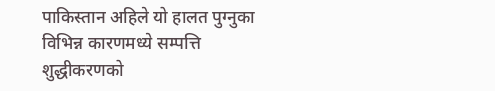पाकिस्तान अहिले यो हालत पुग्नुका विभिन्न कारणमध्ये सम्पत्ति शुद्धीकरणको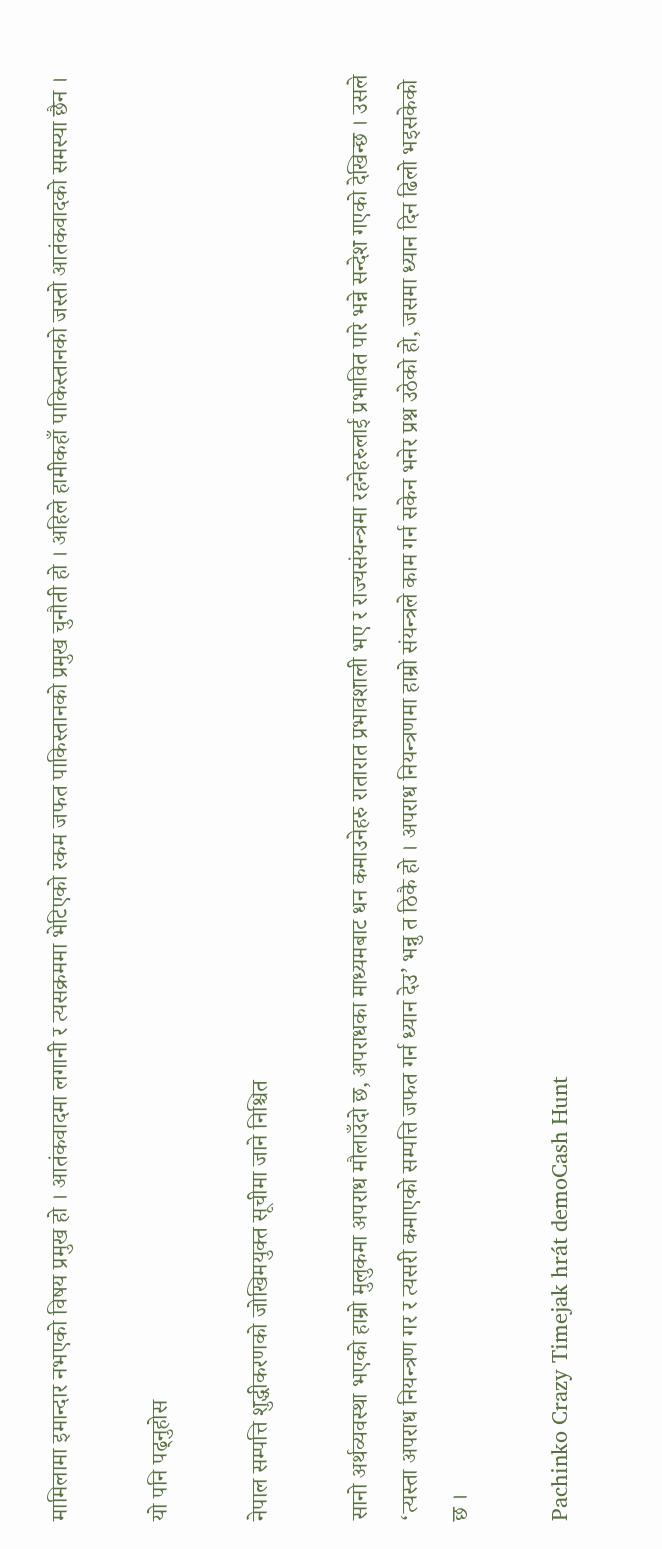मामिलामा इमान्दार नभएको विषय प्रमुख हो । आतंकवादमा लगानी र त्यसक्रममा भेटिएको रकम जफत पाकिस्तानको प्रमुख चुनौती हो । अहिले हामीकहाँ पाकिस्तानको जस्तो आतंकवादको समस्या छैन ।

यो पनि पढ्नुहोस

नेपाल सम्पत्ति शुद्धीकरणको जोखिमयुक्त सूचीमा जाने निश्चित

सानो अर्थव्यवस्था भएको हाम्रो मुलुकमा अपराध मौलाउँदो छ, अपराधका माध्यमबाट धन कमाउनेहरु रातारात प्रभावशाली भए र राज्यसंयन्त्रमा रहनेहरुलाई प्रभावित पारे भन्ने सन्देश गएको देखिन्छ । उसले ‘त्यस्ता अपराध नियन्त्रण गर र त्यसरी कमाएको सम्पत्ति जफत गर्न ध्यान देउ’ भन्नु त ठिकै हो । अपराध नियन्त्रणमा हाम्रो संयन्त्रले काम गर्न सकेन भनेर प्रश्न उठेको हो, जसमा ध्यान दिन ढिलो भइसकेको छ ।

Pachinko Crazy Timejak hrát demoCash Hunt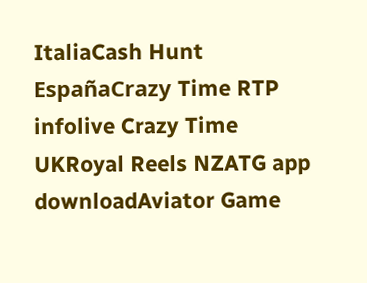ItaliaCash Hunt EspañaCrazy Time RTP infolive Crazy Time UKRoyal Reels NZATG app downloadAviator Game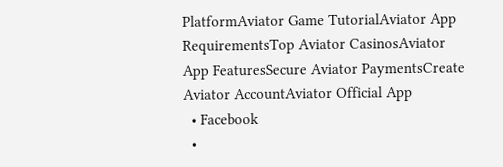PlatformAviator Game TutorialAviator App RequirementsTop Aviator CasinosAviator App FeaturesSecure Aviator PaymentsCreate Aviator AccountAviator Official App
  • Facebook
  •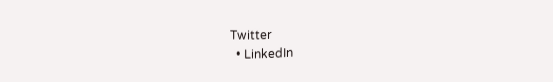Twitter
  • LinkedIn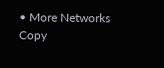• More Networks
Copy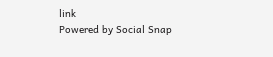link
Powered by Social Snap